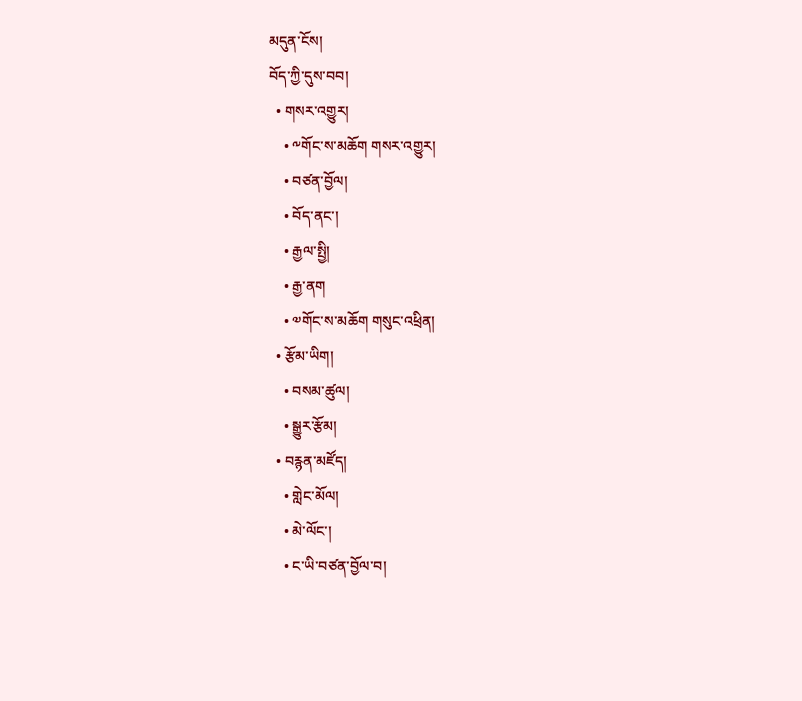མདུན་ངོས།
བོད་ཀྱི་དུས་བབ།
  • གསར་འགྱུར།
    • ༸གོང་ས་མཆོག གསར་འགྱུར།
    • བཙན་བྱོལ།
    • བོད་ནང་།
    • རྒྱལ་སྤྱི།
    • རྒྱ་ནག
    • ༧གོང་ས་མཆོག གསུང་འཕྲིན།
  • རྩོམ་ཡིག།
    • བསམ་ཚུལ།
    • སྒྱུར་རྩོམ།
  • བརྙན་མཛོད།
    • གླེང་མོལ།
    • མེ་ལོང་།
    • ང་ཡི་བཙན་བྱོལ་བ།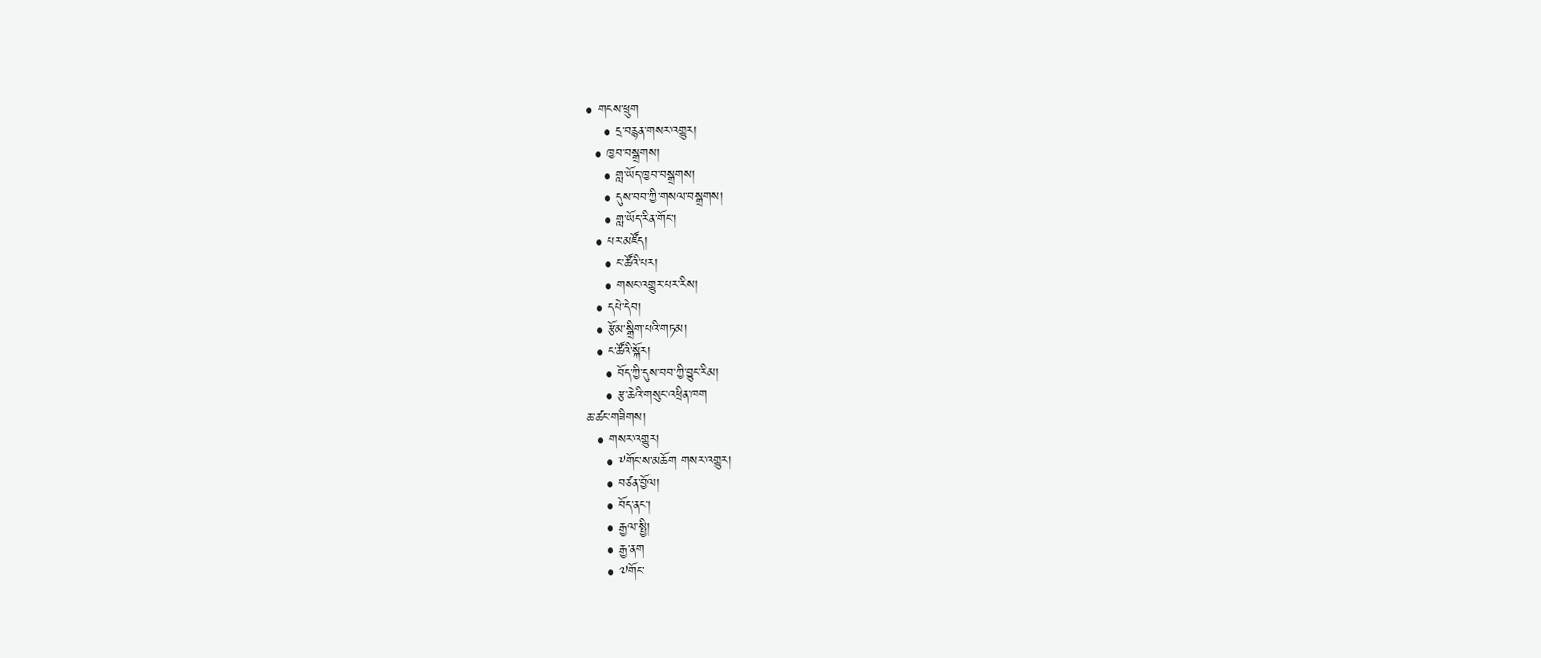• གངས་ཕྲུག
    • དྲ་བརྙན་གསར་འགྱུར།
  • ཁྱབ་བསྒྲགས།
    • གླ་ཡོད་ཁྱབ་བསྒྲགས།
    • དུས་བབ་ཀྱི་གསལ་བསྒྲགས།
    • གླ་ཡོད་རིན་གོང་།
  • པར་མཛོད།
    • ང་ཚོའི་པར།
    • གསང་འགྱུར་པར་རིས།
  • དཔེ་དེབ།
  • རྩོམ་སྒྲིག་པའི་གཏམ།
  • ང་ཚོའི་སྐོར།
    • བོད་ཀྱི་དུས་བབ་ཀྱི་བྱུང་རིམ།
    • རྩ་ཆེའི་གསུང་འཕྲིན་ཁག
ཆ་ཚང་གཟིགས།
  • གསར་འགྱུར།
    • ༸གོང་ས་མཆོག གསར་འགྱུར།
    • བཙན་བྱོལ།
    • བོད་ནང་།
    • རྒྱལ་སྤྱི།
    • རྒྱ་ནག
    • ༧གོང་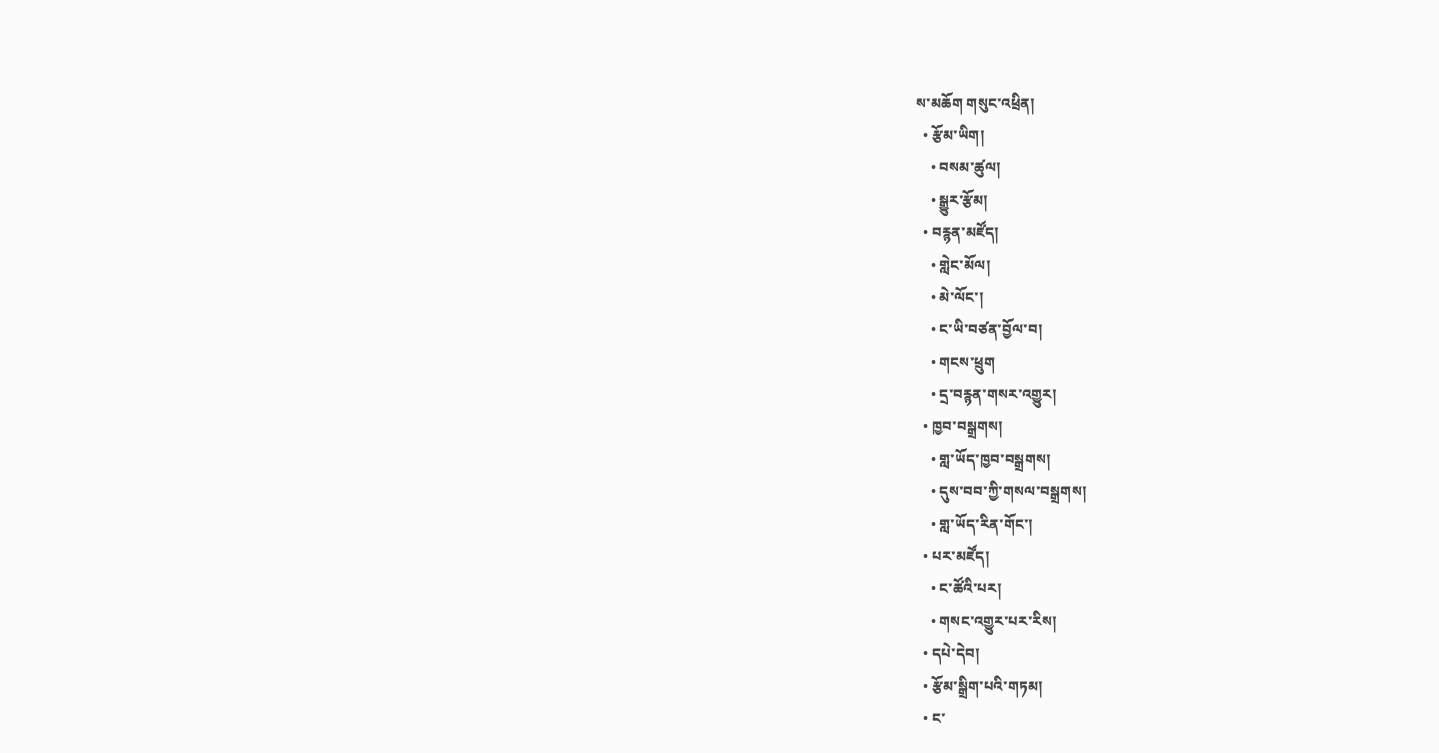ས་མཆོག གསུང་འཕྲིན།
  • རྩོམ་ཡིག།
    • བསམ་ཚུལ།
    • སྒྱུར་རྩོམ།
  • བརྙན་མཛོད།
    • གླེང་མོལ།
    • མེ་ལོང་།
    • ང་ཡི་བཙན་བྱོལ་བ།
    • གངས་ཕྲུག
    • དྲ་བརྙན་གསར་འགྱུར།
  • ཁྱབ་བསྒྲགས།
    • གླ་ཡོད་ཁྱབ་བསྒྲགས།
    • དུས་བབ་ཀྱི་གསལ་བསྒྲགས།
    • གླ་ཡོད་རིན་གོང་།
  • པར་མཛོད།
    • ང་ཚོའི་པར།
    • གསང་འགྱུར་པར་རིས།
  • དཔེ་དེབ།
  • རྩོམ་སྒྲིག་པའི་གཏམ།
  • ང་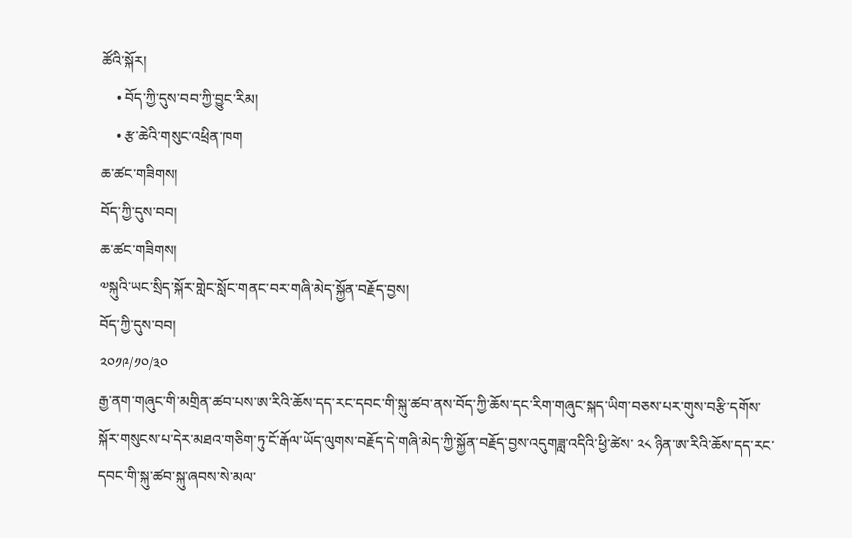ཚོའི་སྐོར།
    • བོད་ཀྱི་དུས་བབ་ཀྱི་བྱུང་རིམ།
    • རྩ་ཆེའི་གསུང་འཕྲིན་ཁག
ཆ་ཚང་གཟིགས།
བོད་ཀྱི་དུས་བབ།
ཆ་ཚང་གཟིགས།
༧སྐུའི་ཡང་སྲིད་སྐོར་གླེང་སློང་གནང་བར་གཞི་མེད་སྐྱོན་བརྗོད་བྱས།
བོད་ཀྱི་དུས་བབ།
༢༠༡༩/༡༠/༣༠
རྒྱ་ནག་གཞུང་གི་མགྲིན་ཚབ་པས་ཨ་རིའི་ཆོས་དད་རང་དབང་གི་སྐུ་ཚབ་ནས་བོད་ཀྱི་ཆོས་དང་རིག་གཞུང་སྐད་ཡིག་བཅས་པར་གུས་བརྩི་དགོས་སྐོར་གསུངས་པ་དེར་མཐའ་གཅིག་ཏུ་ངོ་རྒོལ་ཡོད་ལུགས་བརྗོད་དེ་གཞི་མེད་ཀྱི་སྐྱོན་བརྗོད་བྱས་འདུགཟླ་འདིའི་ཕྱི་ཚེས་ ༢༨ ཉིན་ཨ་རིའི་ཆོས་དད་རང་དབང་གི་སྐུ་ཚབ་སྐུ་ཞབས་སེ་མལ་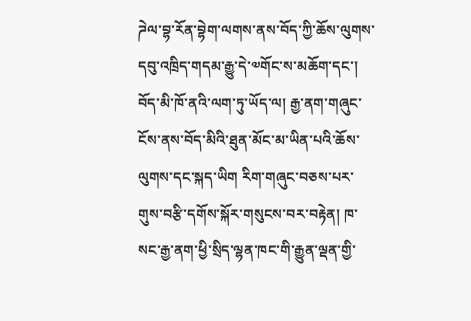ཌེལ་བྷ་རོན་བྷེག་ལགས་ནས་བོད་ཀྱི་ཆོས་ལུགས་དབུ་འཁྲིད་གདམ་རྒྱུ་དེ་༧གོང་ས་མཆོག་དང་། བོད་མི་ཁོ་ནའི་ལག་ཏུ་ཡོད་ལ། རྒྱ་ནག་གཞུང་ངོས་ནས་བོད་མིའི་ཐུན་མོང་མ་ཡིན་པའི་ཆོས་ལུགས་དང་སྐད་ཡིག རིག་གཞུང་བཅས་པར་གུས་བརྩི་དགོས་སྐོར་གསུངས་བར་བརྟེན། ཁ་སང་རྒྱ་ནག་ཕྱི་སྲིད་ལྷན་ཁང་གི་རྒྱུན་ལྡན་གྱི་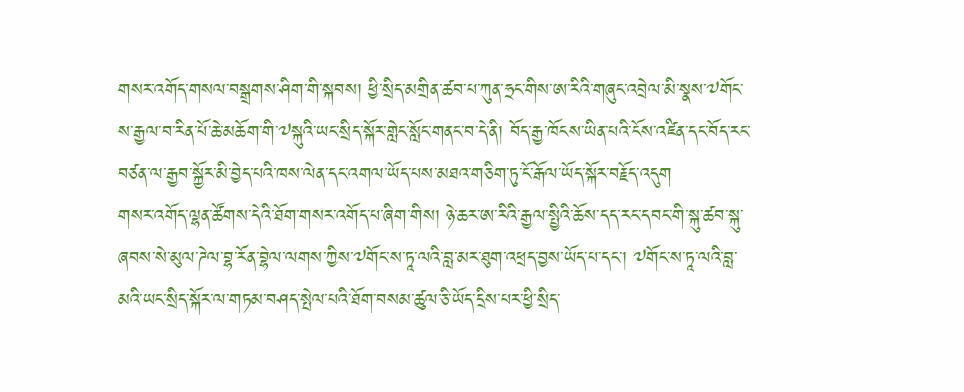གསར་འགོད་གསལ་བསྒྲགས་ཤིག་གི་སྐབས། ཕྱི་སྲིད་མགྲིན་ཚབ་པ་ཀུན་ཧྲང་གིས་ཨ་རིའི་གཞུང་འབྲེལ་མི་སྣས་༧གོང་ས་རྒྱལ་བ་རིན་པོ་ཆེ་མཆོག་གི་༧སྐུའི་ཡང་སྲིད་སྐོར་གླེང་སློང་གནང་བ་དེ་ནི། བོད་རྒྱ་ཁོངས་ཡིན་པའི་ངོས་འཛིན་དང་བོད་རང་བཙན་ལ་རྒྱབ་སྐྱོར་མི་བྱེད་པའི་ཁས་ལེན་དང་འགལ་ཡོད་པས་མཐའ་གཅིག་ཏུ་ངོ་རྒོལ་ཡོད་སྐོར་བརྗོད་འདུག
གསར་འགོད་ལྷན་ཚོགས་དེའི་ཐོག་གསར་འགོད་པ་ཞིག་གིས། ཉེ་ཆར་ཨ་རིའི་རྒྱལ་སྤྱིའི་ཆོས་དད་རང་དབང་གི་སྐུ་ཚབ་སྐུ་ཞབས་སེ་མུལ་ཌེལ་བྷ་རོན་བྷེལ་ལགས་ཀྱིས་༧གོང་ས་ཏཱ་ལའི་བླ་མར་ཐུག་འཕྲད་བྱས་ཡོད་པ་དང་། ༧གོང་ས་ཏཱ་ལའི་བླ་མའི་ཡང་སྲིད་སྐོར་ལ་གཏམ་བཤད་སྤེལ་པའི་ཐོག་བསམ་ཚུལ་ཅི་ཡོད་དྲིས་པར་ཕྱི་སྲིད་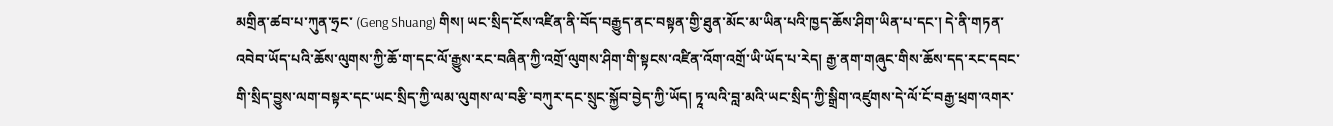མགྲིན་ཚབ་པ་ཀུན་ཧྲང་ (Geng Shuang) གིས། ཡང་སྲིད་ངོས་འཛིན་ནི་བོད་བརྒྱུད་ནང་བསྟན་གྱི་ཐུན་མོང་མ་ཡིན་པའི་ཁྱད་ཆོས་ཤིག་ཡིན་པ་དང་། དེ་ནི་གཏན་འབེབ་ཡོད་པའི་ཆོས་ལུགས་ཀྱི་ཆོ་ག་དང་ལོ་རྒྱུས་རང་བཞིན་ཀྱི་འགྲོ་ལུགས་ཤིག་གི་སྟངས་འཛིན་འོག་འགྲོ་ཡི་ཡོད་པ་རེད། རྒྱ་ནག་གཞུང་གིས་ཆོས་དད་རང་དབང་གི་སྲིད་བྱུས་ལག་བསྟར་དང་ཡང་སྲིད་ཀྱི་ལམ་ལུགས་ལ་བརྩི་བཀུར་དང་སྲུང་སྐྱོབ་བྱེད་ཀྱི་ཡོད། ཏཱ་ལའི་བླ་མའི་ཡང་སྲིད་ཀྱི་སྒྲིག་འཛུགས་དེ་ལོ་ངོ་བརྒྱ་ཕྲག་འགར་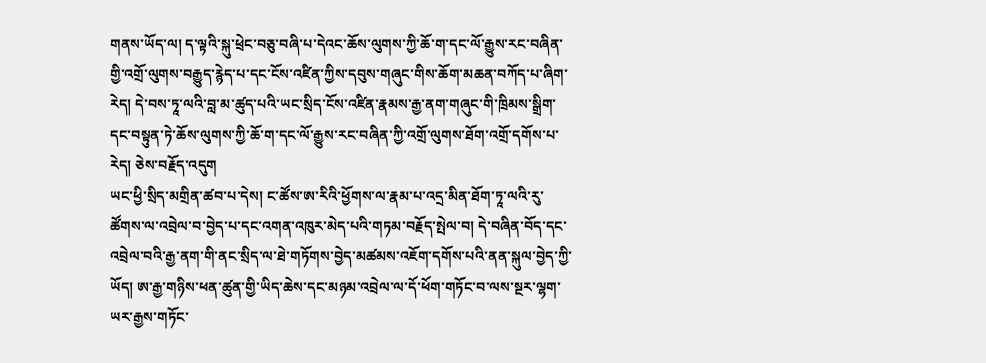གནས་ཡོད་ལ། ད་ལྟའི་སྐུ་ཕྲེང་བཅུ་བཞི་པ་དེའང་ཆོས་ལུགས་ཀྱི་ཆོ་ག་དང་ལོ་རྒྱུས་རང་བཞིན་གྱི་འགྲོ་ལུགས་བརྒྱུད་རྙེད་པ་དང་ངོས་འཛིན་ཀྱིས་དབུས་གཞུང་གིས་ཆོག་མཆན་བཀོད་པ་ཞིག་རེད། དེ་བས་ཏཱ་ལའི་བླ་མ་ཚུད་པའི་ཡང་སྲིད་ངོས་འཛིན་རྣམས་རྒྱ་ནག་གཞུང་གི་ཁྲིམས་སྒྲིག་དང་བསྟུན་ཏེ་ཆོས་ལུགས་ཀྱི་ཆོ་ག་དང་ལོ་རྒྱུས་རང་བཞིན་ཀྱི་འགྲོ་ལུགས་ཐོག་འགྲོ་དགོས་པ་རེད། ཅེས་བརྗོད་འདུག
ཡང་ཕྱི་སྲིད་མགྲིན་ཚབ་པ་དེས། ང་ཚོས་ཨ་རིའི་ཕྱོགས་ལ་རྣམ་པ་འདྲ་མིན་ཐོག་ཏཱ་ལའི་རུ་ཚོགས་ལ་འབྲེལ་བ་བྱེད་པ་དང་འགན་འཁུར་མེད་པའི་གཏམ་བརྗོད་སྤེལ་བ། དེ་བཞིན་བོད་དང་འབྲེལ་བའི་རྒྱ་ནག་གི་ནང་སྲིད་ལ་ཐེ་གཏོགས་བྱེད་མཚམས་འཇོག་དགོས་པའི་ནན་སྐུལ་བྱེད་ཀྱི་ཡོད། ཨ་རྒྱ་གཉིས་ཕན་ཚུན་གྱི་ཡིད་ཆེས་དང་མཉམ་འབྲེལ་ལ་དོ་ཕོག་གཏོང་བ་ལས་སྔར་ལྷག་ཡར་རྒྱས་གཏོང་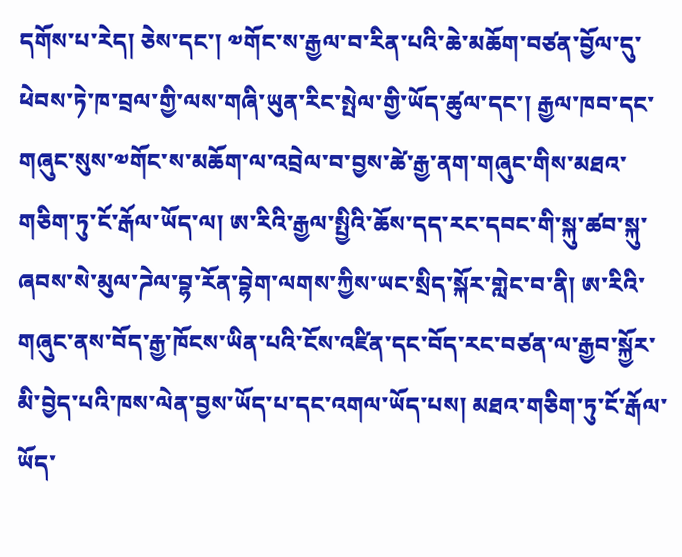དགོས་པ་རེད། ཅེས་དང་། ༧གོང་ས་རྒྱལ་བ་རིན་པའི་ཆེ་མཆོག་བཙན་བྱོལ་དུ་ཕེབས་ཏེ་ཁ་བྲལ་གྱི་ལས་གཞི་ཡུན་རིང་སྤེལ་གྱི་ཡོད་ཚུལ་དང་། རྒྱལ་ཁབ་དང་གཞུང་སུས་༧གོང་ས་མཆོག་ལ་འབྲེལ་བ་བྱས་ཚེ་རྒྱ་ནག་གཞུང་གིས་མཐའ་གཅིག་ཏུ་ངོ་རྒོལ་ཡོད་ལ། ཨ་རིའི་རྒྱལ་སྤྱིའི་ཆོས་དད་རང་དབང་གི་སྐུ་ཚབ་སྐུ་ཞབས་སེ་མུལ་ཌེལ་བྷ་རོན་བྷེག་ལགས་ཀྱིས་ཡང་སྲིད་སྐོར་གླེང་བ་ནི། ཨ་རིའི་གཞུང་ནས་བོད་རྒྱ་ཁོངས་ཡིན་པའི་ངོས་འཛིན་དང་བོད་རང་བཙན་ལ་རྒྱབ་སྐྱོར་མི་བྱེད་པའི་ཁས་ལེན་བྱས་ཡོད་པ་དང་འགལ་ཡོད་པས། མཐའ་གཅིག་ཏུ་ངོ་རྒོལ་ཡོད་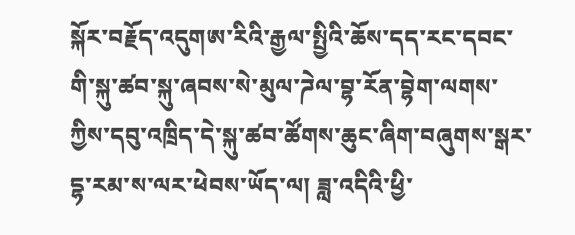སྐོར་བརྗོད་འདུགཨ་རིའི་རྒྱལ་སྤྱིའི་ཆོས་དད་རང་དབང་གི་སྐུ་ཚབ་སྐུ་ཞབས་སེ་མུལ་ཌེལ་བྷ་རོན་བྷེག་ལགས་ཀྱིས་དབུ་འཁྲིད་དེ་སྐུ་ཚབ་ཚོགས་ཆུང་ཞིག་བཞུགས་སྒར་དྷ་རམ་ས་ལར་ཕེབས་ཡོད་ལ། ཟླ་འདིའི་ཕྱི་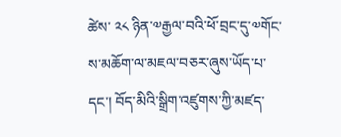ཚེས་ ༢༨ ཉིན་༧རྒྱལ་བའི་ཕོ་བྲང་དུ་༧གོང་ས་མཆོག་ལ་མཇལ་བཅར་ཞུས་ཡོད་པ་དང་། བོད་མིའི་སྒྲིག་འཛུགས་ཀྱི་མཛད་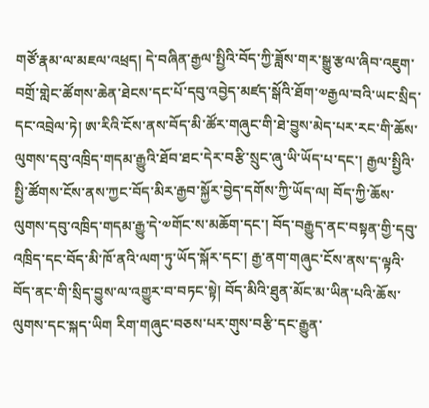གཙོ་རྣམ་ལ་མཇལ་འཕྲད། དེ་བཞིན་རྒྱལ་སྤྱིའི་བོད་ཀྱི་ཟློས་གར་སྒྱུ་རྩལ་ཞིབ་འཇུག་བགྲོ་གླེང་ཚོགས་ཆེན་ཐེངས་དང་པོ་དབུ་འབྱེད་མཛད་སྒོའི་ཐོག་༧རྒྱལ་བའི་ཡང་སྲིད་དང་འབྲེལ་ཏེ། ཨ་རིའི་ངོས་ནས་བོད་མི་ཚོར་གཞུང་གི་ཐེ་བྱུས་མེད་པར་རང་གི་ཆོས་ལུགས་དབུ་འཁྲིད་གདམ་རྒྱུའི་ཐོབ་ཐང་དེར་བརྩི་སྲུང་ཞུ་ཡི་ཡོད་པ་དང་། རྒྱལ་སྤྱིའི་སྤྱི་ཚོགས་ངོས་ནས་ཀྱང་བོད་མིར་རྒྱབ་སྐྱོར་བྱེད་དགོས་ཀྱི་ཡོད་ལ། བོད་ཀྱི་ཆོས་ལུགས་དབུ་འཁྲིད་གདམ་རྒྱུ་དེ་༧གོང་ས་མཆོག་དང་། བོད་བརྒྱུད་ནང་བསྟན་གྱི་དབུ་འཁྲིད་དང་བོད་མི་ཁོ་ནའི་ལག་ཏུ་ཡོད་སྐོར་དང་། རྒྱ་ནག་གཞུང་ངོས་ནས་ད་ལྟའི་བོད་ནང་གི་སྲིད་བྱུས་ལ་འགྱུར་བ་བཏང་སྟེ། བོད་མིའི་ཐུན་མོང་མ་ཡིན་པའི་ཆོས་ལུགས་དང་སྐད་ཡིག རིག་གཞུང་བཅས་པར་གུས་བརྩི་དང་རྒྱུན་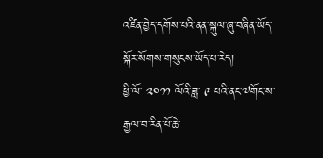འཛིན་བྱེད་དགོས་པའི་ནན་སྐུལ་ཞུ་བཞིན་ཡོད་སྐོར་སོགས་གསུངས་ཡོད་པ་རེད།
ཕྱི་ལོ་ ༢༠༡༡ ལོའི་ཟླ་ ༩ པའི་ནང་༧གོང་ས་རྒྱལ་བ་རིན་པོ་ཆེ་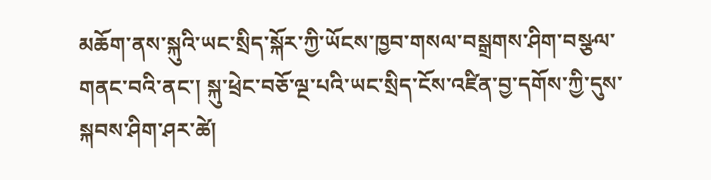མཆོག་ནས་སྐུའི་ཡང་སྲིད་སྐོར་ཀྱི་ཡོངས་ཁྱབ་གསལ་བསྒྲགས་ཤིག་བསྩལ་གནང་བའི་ནང་། སྐུ་ཕྲེང་བཅོ་ལྔ་པའི་ཡང་སྲིད་ངོས་འཛིན་བྱ་དགོས་ཀྱི་དུས་སྐབས་ཤིག་ཤར་ཚེ།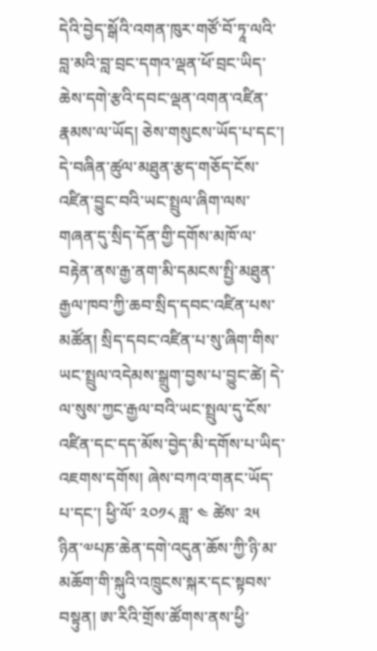དེའི་བྱེད་སྒོའི་འགན་ཁུར་གཙོ་བོ་ཏཱ་ལའི་བླ་མའི་བླ་བྲང་དགའ་ལྡན་ཕོ་བྲང་ཡིད་ཆེས་དགེ་རྩའི་དབང་ལྡན་འགན་འཛིན་རྣམས་ལ་ཡོད། ཅེས་གསུངས་ཡོད་པ་དང་། དེ་བཞིན་ཚུལ་མཐུན་རྩད་གཅོད་ངོས་འཛིན་བྱུང་བའི་ཡང་སྤྲུལ་ཞིག་ལས་གཞན་དུ་སྲིད་དོན་གྱི་དགོས་མཁོ་ལ་བརྟེན་ནས་རྒྱ་ནག་མི་དམངས་སྤྱི་མཐུན་རྒྱལ་ཁབ་ཀྱི་ཆབ་སྲིད་དབང་འཛིན་པས་མཚོན། སྲིད་དབང་འཛིན་པ་སུ་ཞིག་གིས་ཡང་སྤྲུལ་འདེམས་སྒྲུག་བྱས་པ་བྱུང་ཚེ། དེ་ལ་སུས་ཀྱང་རྒྱལ་བའི་ཡང་སྤྲུལ་དུ་ངོས་འཛིན་དང་དད་མོས་བྱེད་མི་དགོས་པ་ཡིད་འཇགས་དགོས། ཞེས་བཀའ་གནང་ཡོད་པ་དང་། ཕྱི་ལོ་ ༢༠༡༨ ཟླ་ ༤ ཚེས་ ༢༥ ཉིན་༧པཎ་ཆེན་དགེ་འདུན་ཆོས་ཀྱི་ཉི་མ་མཆོག་གི་སྐུའི་འཁྲུངས་སྐར་དང་སྟབས་བསྟུན། ཨ་རིའི་གྲོས་ཚོགས་ནས་ཕྱི་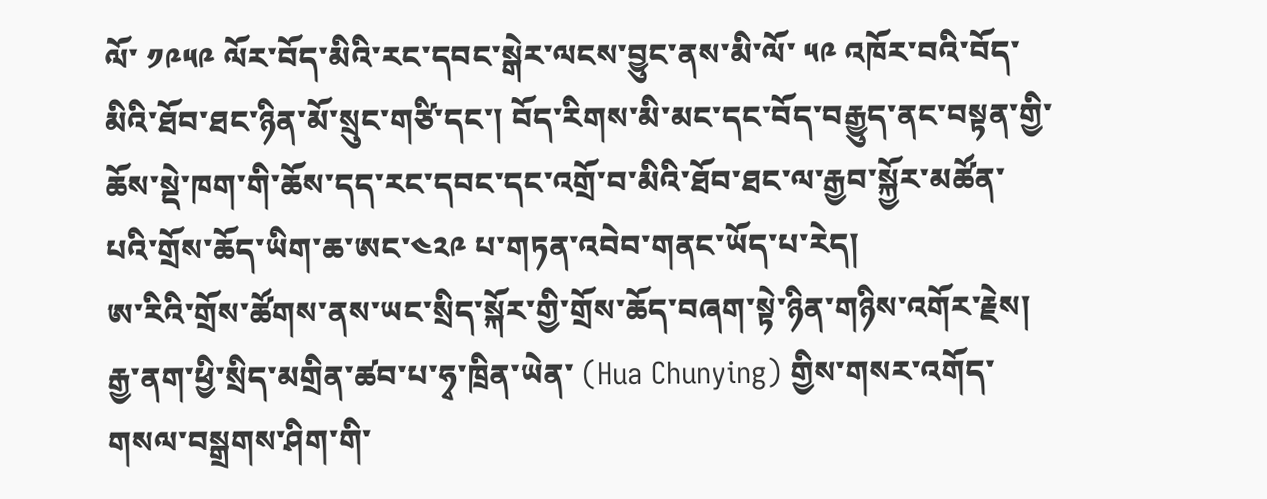ལོ་ ༡༩༥༩ ལོར་བོད་མིའི་རང་དབང་སྒེར་ལངས་བྱུང་ནས་མི་ལོ་ ༥༩ འཁོར་བའི་བོད་མིའི་ཐོབ་ཐང་ཉིན་མོ་སྲུང་གཙི་དང་། བོད་རིགས་མི་མང་དང་བོད་བརྒྱུད་ནང་བསྟན་གྱི་ཆོས་སྡེ་ཁག་གི་ཆོས་དད་རང་དབང་དང་འགྲོ་བ་མིའི་ཐོབ་ཐང་ལ་རྒྱབ་སྐྱོར་མཚོན་པའི་གྲོས་ཆོད་ཡིག་ཆ་ཨང་༤༢༩ པ་གཏན་འབེབ་གནང་ཡོད་པ་རེད།
ཨ་རིའི་གྲོས་ཚོགས་ནས་ཡང་སྲིད་སྐོར་གྱི་གྲོས་ཆོད་བཞག་སྟེ་ཉིན་གཉིས་འགོར་རྗེས། རྒྱ་ནག་ཕྱི་སྲིད་མགྲིན་ཚབ་པ་ཧྭ་ཁྲིན་ཡེན་ (Hua Chunying) གྱིས་གསར་འགོད་གསལ་བསྒྲགས་ཤིག་གི་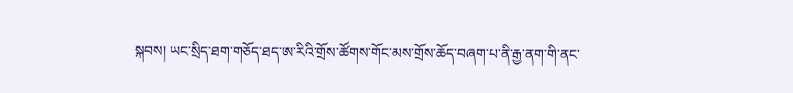སྐབས། ཡང་སྲིད་ཐག་གཅོད་ཐད་ཨ་རིའི་གྲོས་ཚོགས་གོང་མས་གྲོས་ཆོད་བཞག་པ་ནི་རྒྱ་ནག་གི་ནང་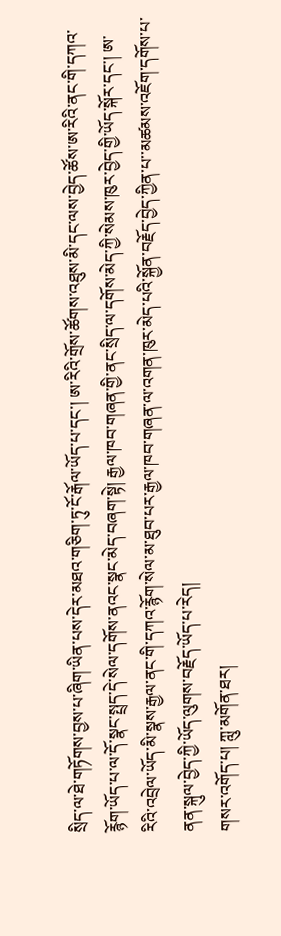སྲིད་ལ་ཐེ་གཏོགས་བྱས་པ་ཞིག་ཡིན་པས་དེར་མཐའ་གཅིག་ཏུ་ངོ་རྒོལ་ཡོད་པ་དང་། ཨ་རིའི་གྲོས་ཚོགས་འཐུས་མི་དང་ལས་བྱེད་ཚོས་ཨ་རིའི་ནང་གི་དཀའ་རྙོག་ཡོད་པ་ལ་དོ་སྣང་སྤྲད་དེ་སེལ་དགོས་ནའང་སྣང་མེད་བཞག་སྟེ། རྒྱལ་ཁབ་གཞན་གྱི་ནང་སྲིད་ལ་དགོས་མེད་ཀྱི་སེམས་ཁུར་བྱེད་གྱི་ཡོད་སྐོར་དང་། ཨ་རིའི་འབྲེལ་ཡོད་མི་སྣས་རྒྱལ་ནང་གི་དཀའ་རྙོག་སེལ་མ་ཐུབ་པར་རྒྱལ་ཁབ་གཞན་ལ་འགན་ཁུར་མེད་པའི་སྐྱོན་བརྗོད་བྱེད་ཀྱིན་པ་་མཚམས་འཇོག་དགོས་པ་ནན་སྐུལ་བྱེད་ཀྱི་ཡོད་ལུགས་བརྗོད་ཡོད་པ་རེད།
གསར་འགོད་པ། ཀླུ་མགོན་ཐར།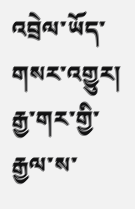འབྲེལ་ཡོད་གསར་འགྱུར།
རྒྱ་གར་གྱི་རྒྱལ་ས་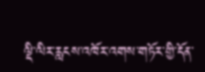ལྡི་ལིར་རླངས་འཁོར་འགས་གཏོར་གྱི་དོན་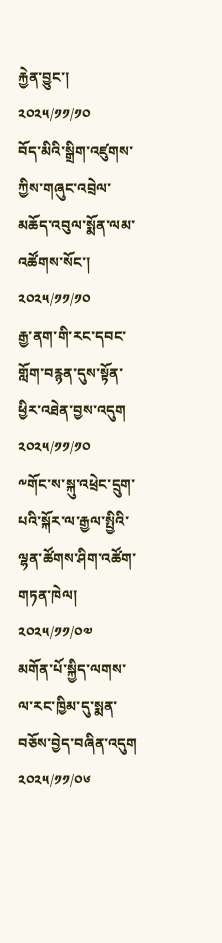རྐྱེན་བྱུང་།
༢༠༢༥/༡༡/༡༠
བོད་མིའི་སྒྲིག་འཛུགས་ཀྱིས་གཞུང་འབྲེལ་མཆོད་འབུལ་སྨོན་ལམ་འཚོགས་སོང་།
༢༠༢༥/༡༡/༡༠
རྒྱ་ནག་གི་རང་དབང་གློག་བརྙན་དུས་སྟོན་ཕྱིར་འཐེན་བྱས་འདུག
༢༠༢༥/༡༡/༡༠
༸གོང་ས་སྐུ་འཕྲེང་དྲུག་པའི་སྐོར་ལ་རྒྱལ་སྤྱིའི་ལྷན་ཚོགས་ཤིག་འཚོག་གཏན་ཁེལ།
༢༠༢༥/༡༡/༠༧
མགོན་པོ་སྐྱིད་ལགས་ལ་རང་ཁྱིམ་དུ་སྨན་བཅོས་བྱེད་བཞིན་འདུག
༢༠༢༥/༡༡/༠༦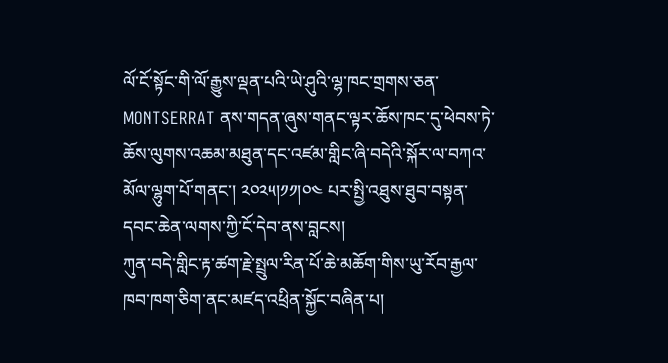ལོ་ངོ་སྟོང་གི་ལོ་རྒྱུས་ལྡན་པའི་ཡེ་ཤུའི་ལྷ་ཁང་གྲགས་ཅན་ MONTSERRAT ནས་གདན་ཞུས་གནང་ལྟར་ཆོས་ཁང་དུ་ཕེབས་ཏེ་ཆོས་ལུགས་འཆམ་མཐུན་དང་འཛམ་གླིང་ཞི་བདེའི་སྐོར་ལ་བཀའ་མོལ་ལྷུག་པོ་གནང་། ༢༠༢༥།༡༡།༠༤ པར་སྤྱི་འཐུས་ཐུབ་བསྟན་དབང་ཆེན་ལགས་ཀྱི་ངོ་དེབ་ནས་བླངས།
ཀུན་བདེ་གླིང་རྟ་ཚག་རྗེ་སྤྲུལ་རིན་པོ་ཆེ་མཆོག་གིས་ཡུ་རོབ་རྒྱལ་ཁབ་ཁག་ཅིག་ནང་མཛད་འཕྲིན་སྐྱོང་བཞིན་པ།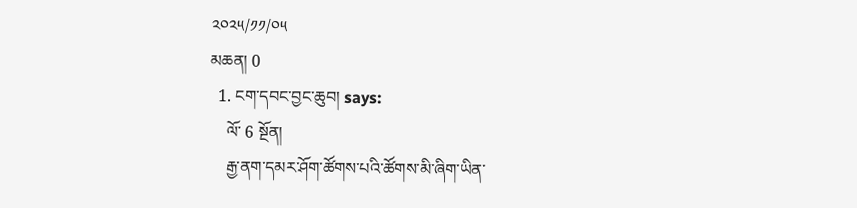༢༠༢༥/༡༡/༠༥
མཆན། 0
  1. ངག་དབང་བྱང་ཆུབ། says:
    ལོ་ 6 སྔོན།
    རྒྱ་ནག་དམར་ཤོག་ཚོགས་པའི་ཚོགས་མི་ཞིག་ཡིན་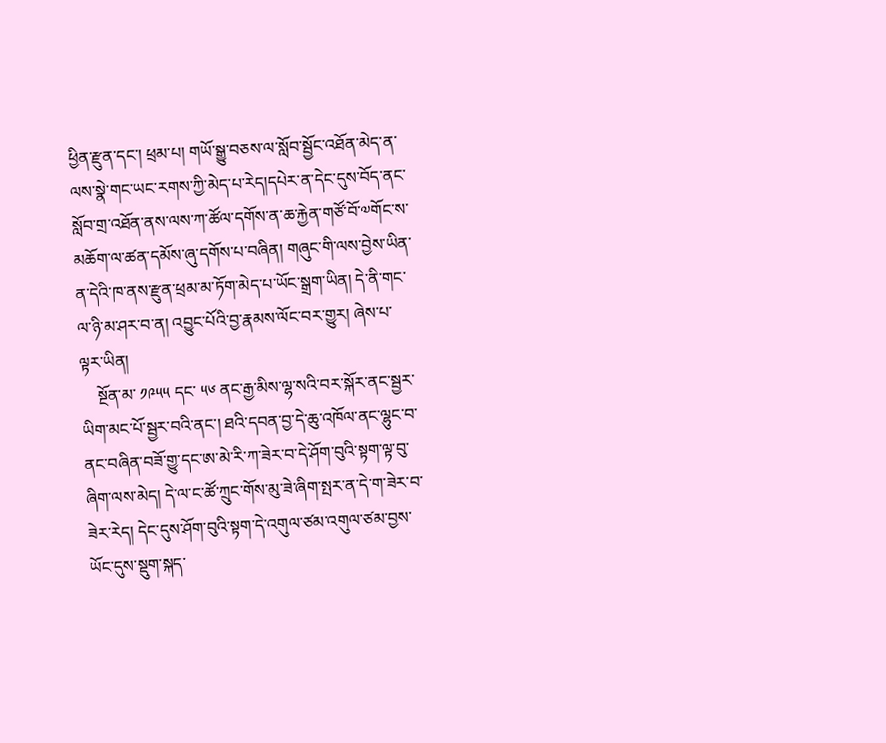ཕྱིན་རྫུན་དང་། ཕྲམ་པ། གཡོ་སྒྱུ་བཅས་ལ་སློབ་སྦྱོང་འཐོན་མེད་ན་ལས་སྣེ་གང་ཡང་རགས་ཀྱི་མེད་པ་རེད།དཔེར་ན་དེང་དུས་བོད་ནང་སློབ་གྲ་འཐོན་ནས་ལས་ཀ་ཚོལ་དགོས་ན་ཆ་རྐྱེན་གཙོ་བོ་༧གོང་ས་མཆོག་ལ་ཚན་དམོས་ཞུ་དགོས་པ་བཞིན། གཞུང་གི་ལས་བྱེས་ཡིན་ན་དེའི་ཁ་ནས་རྫུན་ཕྲམ་མ་ཏོག་མེད་པ་ཡོང་སྒྲག་ཡིན། དེ་ནི་གང་ལ་ཉི་མ་ཤར་བ་ན། འབྱུང་པོའི་བྱ་རྣམས་ལོང་བར་གྱུར། ཞེས་པ་ལྟར་ཡིན།
    སྔོན་མ་ ༡༩༥༥ དང་ ༥༦ ནང་རྒྱ་མིས་ལྷ་སའི་བར་སྐོར་ནང་སྦྱར་ཡིག་མང་པོ་སྦྱར་བའི་ནང་། ཐའི་དབན་བྱ་དེ་ཆུ་འཁོལ་ནང་ལྷུང་བ་ནང་བཞིན་བཟོ་གྱུ་དང་ཨ་མེ་རི་ཀ་ཟེར་བ་དེ་ཤོག་བུའི་སྟག་ལྟ་བུ་ཞིག་ལས་མེད། དེ་ལ་ང་ཚོ་ཀྲུང་གོས་མུ་ཟེ་ཞིག་སྤར་ན་དེ་ག་ཟེར་བ་ཟེར་རེད། དེང་དུས་ཤོག་བུའི་སྟག་དེ་འགུལ་ཙམ་འགུལ་ཙམ་བྱས་ཡོང་དུས་སྡུག་སྐད་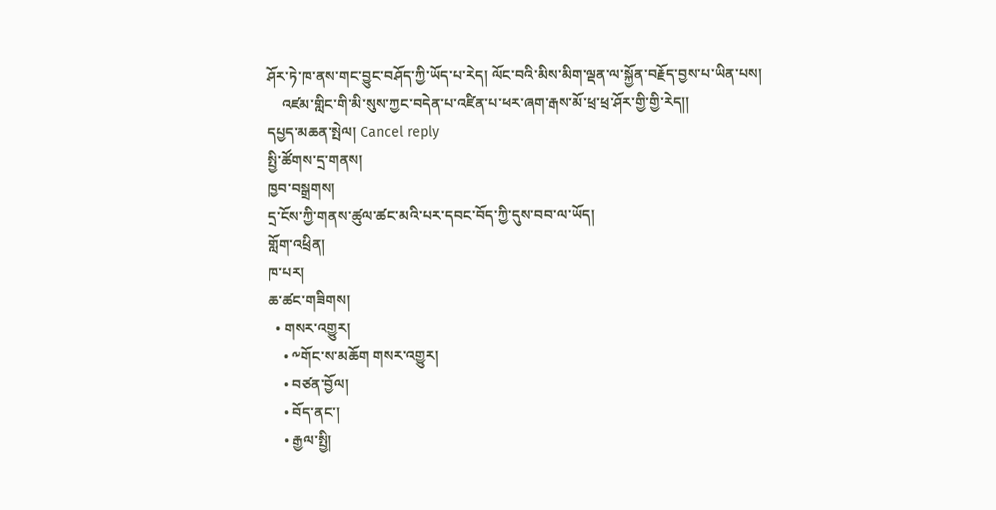ཤོར་ཏེ་ཁ་ནས་གང་བྱུང་བཤོད་ཀྱི་ཡོད་པ་རེད། ལོང་བའི་མིས་མིག་ལྡན་ལ་སྐྱོན་བརྗོད་བྱས་པ་ཡིན་པས།
    འཛམ་གླིང་གི་མི་སུས་ཀྱང་བདེན་པ་འཛིན་པ་ཕར་ཞག་རྒས་མོ་ཕྲ་ཕྲ་ཤོར་གྱི་གྱི་རེད།།
དཔྱད་མཆན་སྤེལ། Cancel reply
སྤྱི་ཚོགས་དྲ་གནས།
ཁྱབ་བསྒྲགས།
དྲ་ངོས་ཀྱི་གནས་ཚུལ་ཚང་མའི་པར་དབང་བོད་ཀྱི་དུས་བབ་ལ་ཡོད།
གློག་འཕྲིན།
ཁ་པར།
ཆ་ཚང་གཟིགས།
  • གསར་འགྱུར།
    • ༸གོང་ས་མཆོག གསར་འགྱུར།
    • བཙན་བྱོལ།
    • བོད་ནང་།
    • རྒྱལ་སྤྱི།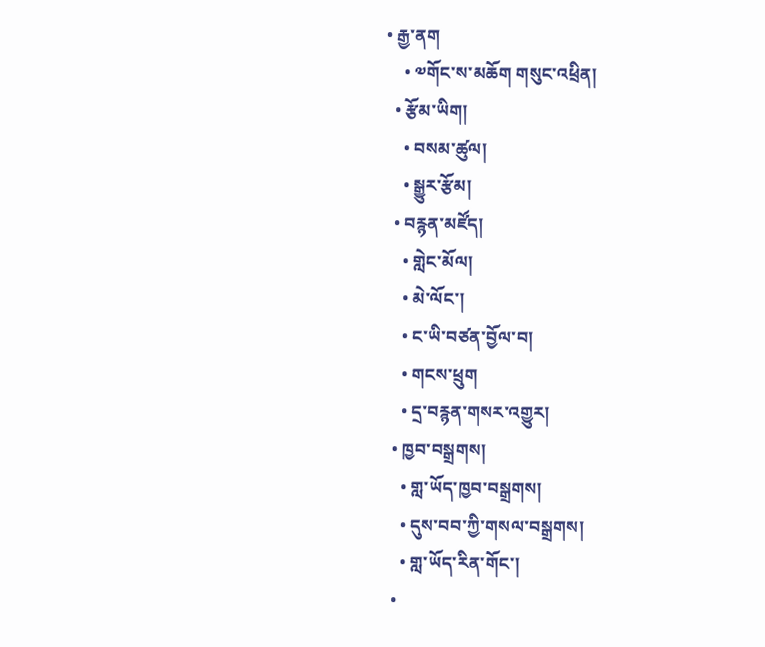• རྒྱ་ནག
    • ༧གོང་ས་མཆོག གསུང་འཕྲིན།
  • རྩོམ་ཡིག།
    • བསམ་ཚུལ།
    • སྒྱུར་རྩོམ།
  • བརྙན་མཛོད།
    • གླེང་མོལ།
    • མེ་ལོང་།
    • ང་ཡི་བཙན་བྱོལ་བ།
    • གངས་ཕྲུག
    • དྲ་བརྙན་གསར་འགྱུར།
  • ཁྱབ་བསྒྲགས།
    • གླ་ཡོད་ཁྱབ་བསྒྲགས།
    • དུས་བབ་ཀྱི་གསལ་བསྒྲགས།
    • གླ་ཡོད་རིན་གོང་།
  •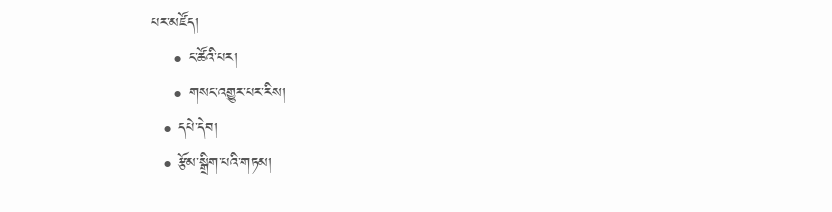པར་མཛོད།
    • ང་ཚོའི་པར།
    • གསང་འགྱུར་པར་རིས།
  • དཔེ་དེབ།
  • རྩོམ་སྒྲིག་པའི་གཏམ།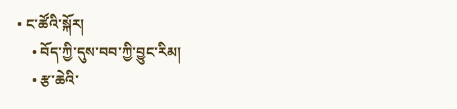• ང་ཚོའི་སྐོར།
    • བོད་ཀྱི་དུས་བབ་ཀྱི་བྱུང་རིམ།
    • རྩ་ཆེའི་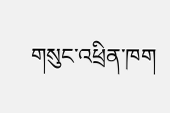གསུང་འཕྲིན་ཁག